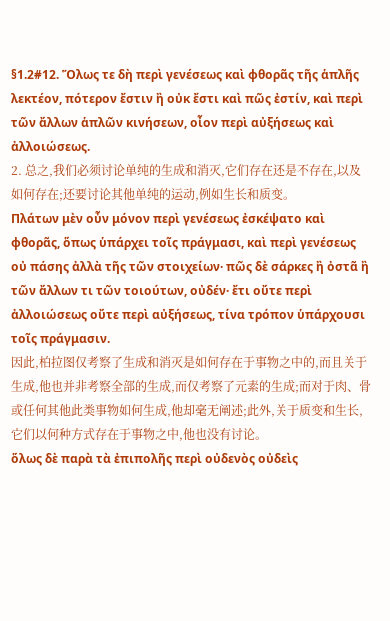§1.2#12. Ὅλως τε δὴ περὶ γενέσεως καὶ φθορᾶς τῆς ἁπλῆς λεκτέον, πότερον ἔστιν ἢ οὐκ ἔστι καὶ πῶς ἐστίν, καὶ περὶ τῶν ἄλλων ἁπλῶν κινήσεων, οἶον περὶ αὐξήσεως καὶ ἀλλοιώσεως.
2. 总之,我们必须讨论单纯的生成和消灭,它们存在还是不存在,以及如何存在;还要讨论其他单纯的运动,例如生长和质变。
Πλάτων μὲν οὖν μόνον περὶ γενέσεως ἐσκέψατο καὶ φθορᾶς, ὅπως ὑπάρχει τοῖς πράγμασι, καὶ περὶ γενέσεως οὐ πάσης ἀλλὰ τῆς τῶν στοιχείων· πῶς δὲ σάρκες ἢ ὀστᾶ ἢ τῶν ἄλλων τι τῶν τοιούτων, οὐδέν· ἔτι οὔτε περὶ ἀλλοιώσεως οὔτε περὶ αὐξήσεως, τίνα τρόπον ὑπάρχουσι τοῖς πράγμασιν.
因此,柏拉图仅考察了生成和消灭是如何存在于事物之中的,而且关于生成,他也并非考察全部的生成,而仅考察了元素的生成;而对于肉、骨或任何其他此类事物如何生成,他却毫无阐述;此外,关于质变和生长,它们以何种方式存在于事物之中,他也没有讨论。
ὅλως δὲ παρὰ τὰ ἐπιπολῆς περὶ οὐδενὸς οὐδεὶς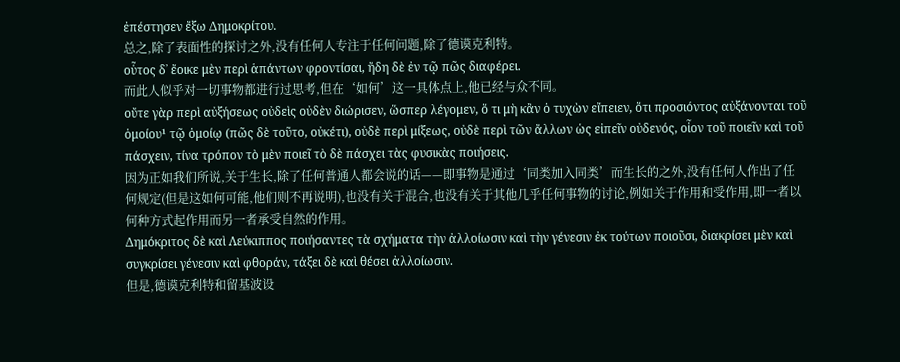ἐπέστησεν ἔξω Δημοκρίτου.
总之,除了表面性的探讨之外,没有任何人专注于任何问题,除了德谟克利特。
οὗτος δ᾿ ἔοικε μὲν περὶ ἁπάντων φροντίσαι, ἤδη δὲ ἐν τῷ πῶς διαφέρει.
而此人似乎对一切事物都进行过思考,但在‘如何’这一具体点上,他已经与众不同。
οὔτε γὰρ περὶ αὐξήσεως οὐδεὶς οὐδὲν διώρισεν, ὥσπερ λέγομεν, ὅ τι μὴ κἂν ὁ τυχὼν εἴπειεν, ὅτι προσιόντος αὐξάνονται τοῦ ὁμοίου¹ τῷ ὁμοίῳ (πῶς δὲ τοῦτο, οὐκέτι), οὐδὲ περὶ μίξεως, οὐδὲ περὶ τῶν ἄλλων ὡς εἰπεῖν οὐδενός, οἷον τοῦ ποιεῖν καὶ τοῦ πάσχειν, τίνα τρόπον τὸ μὲν ποιεῖ τὸ δὲ πάσχει τὰς φυσικὰς ποιήσεις.
因为正如我们所说,关于生长,除了任何普通人都会说的话——即事物是通过‘同类加入同类’而生长的之外,没有任何人作出了任何规定(但是这如何可能,他们则不再说明),也没有关于混合,也没有关于其他几乎任何事物的讨论,例如关于作用和受作用,即一者以何种方式起作用而另一者承受自然的作用。
Δημόκριτος δὲ καὶ Λεύκιππος ποιήσαντες τὰ σχήματα τὴν ἀλλοίωσιν καὶ τὴν γένεσιν ἐκ τούτων ποιοῦσι, διακρίσει μὲν καὶ συγκρίσει γένεσιν καὶ φθοράν, τάξει δὲ καὶ θέσει ἀλλοίωσιν.
但是,德谟克利特和留基波设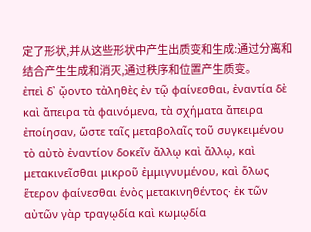定了形状,并从这些形状中产生出质变和生成:通过分离和结合产生生成和消灭,通过秩序和位置产生质变。
ἐπεὶ δ᾿ ᾤοντο τἀληθὲς ἐν τῷ φαίνεσθαι, ἐναντία δὲ καὶ ἄπειρα τὰ φαινόμενα, τὰ σχήματα ἄπειρα ἐποίησαν, ὥστε ταῖς μεταβολαῖς τοῦ συγκειμένου τὸ αὐτὸ ἐναντίον δοκεῖν ἄλλῳ καὶ ἄλλῳ, καὶ μετακινεῖσθαι μικροῦ ἐμμιγνυμένου, καὶ ὅλως ἕτερον φαίνεσθαι ἑνὸς μετακινηθέντος· ἐκ τῶν αὐτῶν γὰρ τραγῳδία καὶ κωμῳδία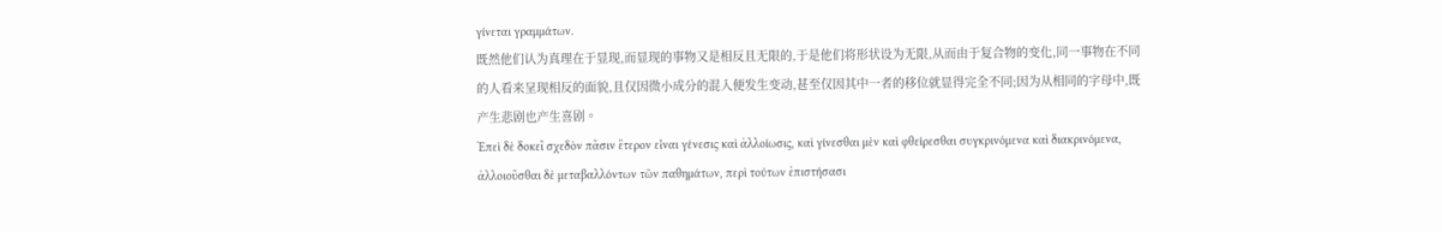γίνεται γραμμάτων.
既然他们认为真理在于显现,而显现的事物又是相反且无限的,于是他们将形状设为无限,从而由于复合物的变化,同一事物在不同的人看来呈现相反的面貌,且仅因微小成分的混入便发生变动,甚至仅因其中一者的移位就显得完全不同;因为从相同的字母中,既产生悲剧也产生喜剧。
Ἐπεὶ δὲ δοκεῖ σχεδὸν πᾶσιν ἕτερον εἶναι γένεσις καὶ ἀλλοίωσις, καὶ γίνεσθαι μὲν καὶ φθείρεσθαι συγκρινόμενα καὶ διακρινόμενα, ἀλλοιοῦσθαι δὲ μεταβαλλόντων τῶν παθημάτων, περὶ τούτων ἐπιστήσασι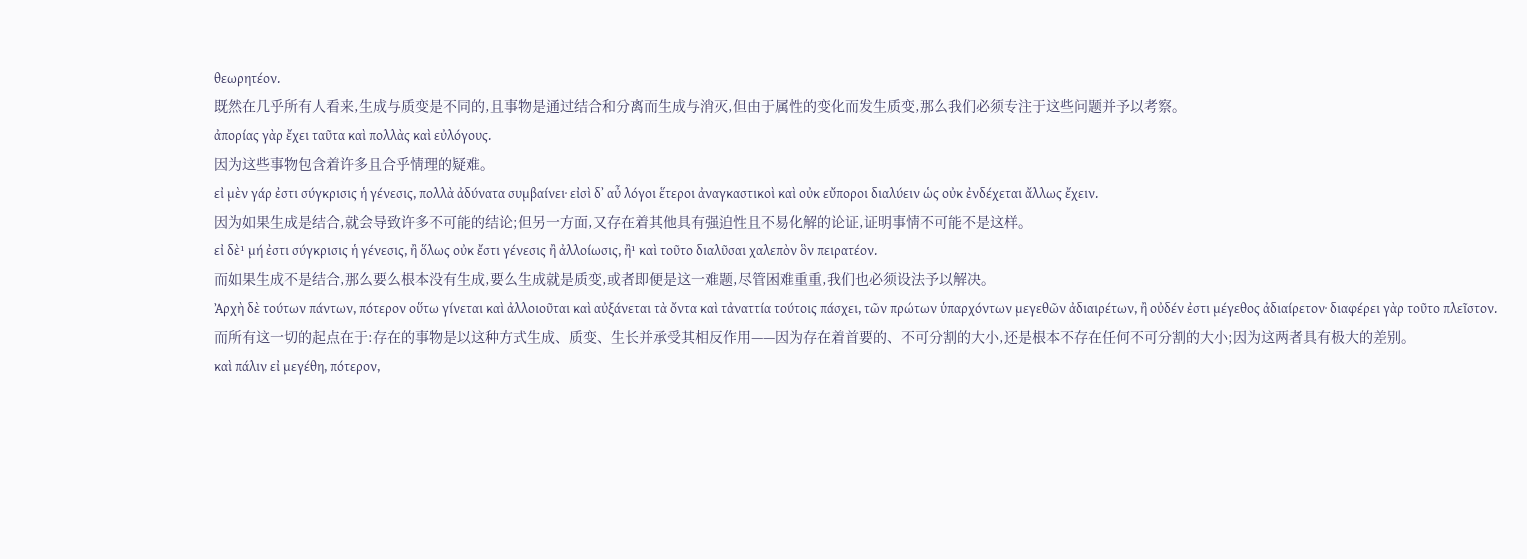θεωρητέον.
既然在几乎所有人看来,生成与质变是不同的,且事物是通过结合和分离而生成与消灭,但由于属性的变化而发生质变,那么我们必须专注于这些问题并予以考察。
ἀπορίας γὰρ ἔχει ταῦτα καὶ πολλὰς καὶ εὐλόγους.
因为这些事物包含着许多且合乎情理的疑难。
εἰ μὲν γάρ ἐστι σύγκρισις ἡ γένεσις, πολλὰ ἀδύνατα συμβαίνει· εἰσὶ δ᾿ αὖ λόγοι ἕτεροι ἀναγκαστικοὶ καὶ οὐκ εὔποροι διαλύειν ὡς οὐκ ἐνδέχεται ἄλλως ἔχειν.
因为如果生成是结合,就会导致许多不可能的结论;但另一方面,又存在着其他具有强迫性且不易化解的论证,证明事情不可能不是这样。
εἰ δὲ¹ μή ἐστι σύγκρισις ἡ γένεσις, ἢ ὅλως οὐκ ἔστι γένεσις ἢ ἀλλοίωσις, ἢ¹ καὶ τοῦτο διαλῦσαι χαλεπὸν ὃν πειρατέον.
而如果生成不是结合,那么要么根本没有生成,要么生成就是质变,或者即便是这一难题,尽管困难重重,我们也必须设法予以解决。
Ἀρχὴ δὲ τούτων πάντων, πότερον οὕτω γίνεται καὶ ἀλλοιοῦται καὶ αὐξάνεται τὰ ὄντα καὶ τἀναττία τούτοις πάσχει, τῶν πρώτων ὑπαρχόντων μεγεθῶν ἀδιαιρέτων, ἢ οὐδέν ἐστι μέγεθος ἀδιαίρετον· διαφέρει γὰρ τοῦτο πλεῖστον.
而所有这一切的起点在于:存在的事物是以这种方式生成、质变、生长并承受其相反作用——因为存在着首要的、不可分割的大小,还是根本不存在任何不可分割的大小;因为这两者具有极大的差别。
καὶ πάλιν εἰ μεγέθη, πότερον,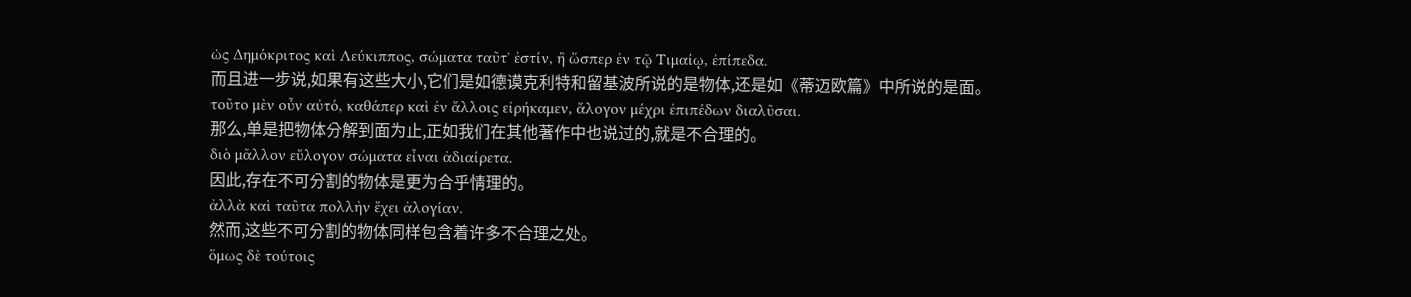ὡς Δημόκριτος καὶ Λεύκιππος, σώματα ταῦτ᾿ ἐστίν, ἢ ὥσπερ ἐν τῷ Τιμαίῳ, ἐπίπεδα.
而且进一步说,如果有这些大小,它们是如德谟克利特和留基波所说的是物体,还是如《蒂迈欧篇》中所说的是面。
τοῦτο μὲν οὖν αὐτό, καθάπερ καὶ ἐν ἄλλοις εἰρήκαμεν, ἄλογον μέχρι ἐπιπέδων διαλῦσαι.
那么,单是把物体分解到面为止,正如我们在其他著作中也说过的,就是不合理的。
διὸ μᾶλλον εὔλογον σώματα εἶναι ἀδιαίρετα.
因此,存在不可分割的物体是更为合乎情理的。
ἀλλὰ καὶ ταῦτα πολλὴν ἔχει ἀλογίαν.
然而,这些不可分割的物体同样包含着许多不合理之处。
ὅμως δὲ τούτοις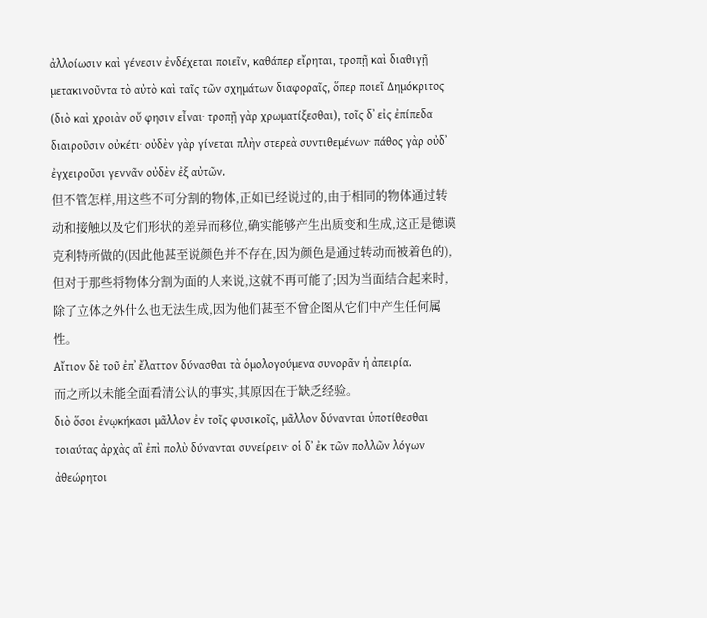ἀλλοίωσιν καὶ γένεσιν ἐνδέχεται ποιεῖν, καθάπερ εἴρηται, τροπῇ καὶ διαθιγῇ μετακινοῦντα τὸ αὐτὸ καὶ ταῖς τῶν σχημάτων διαφοραῖς, ὅπερ ποιεῖ Δημόκριτος (διὸ καὶ χροιὰν οὔ φησιν εἶναι· τροπῇ γὰρ χρωματίξεσθαι), τοῖς δ᾿ εἰς ἐπίπεδα διαιροῦσιν οὐκέτι· οὐδὲν γὰρ γίνεται πλὴν στερεὰ συντιθεμένων· πάθος γὰρ οὐδ᾿ ἐγχειροῦσι γεννᾶν οὐδὲν ἐξ αὐτῶν.
但不管怎样,用这些不可分割的物体,正如已经说过的,由于相同的物体通过转动和接触以及它们形状的差异而移位,确实能够产生出质变和生成,这正是德谟克利特所做的(因此他甚至说颜色并不存在,因为颜色是通过转动而被着色的),但对于那些将物体分割为面的人来说,这就不再可能了;因为当面结合起来时,除了立体之外什么也无法生成,因为他们甚至不曾企图从它们中产生任何属性。
Αἴτιον δὲ τοῦ ἐπ᾿ ἔλαττον δύνασθαι τὰ ὁμολογούμενα συνορᾶν ἡ ἀπειρία.
而之所以未能全面看清公认的事实,其原因在于缺乏经验。
διὸ ὅσοι ἐνῳκήκασι μᾶλλον ἐν τοῖς φυσικοῖς, μᾶλλον δύνανται ὑποτίθεσθαι τοιαύτας ἀρχὰς αἳ ἐπὶ πολὺ δύνανται συνείρειν· οἱ δ᾿ ἐκ τῶν πολλῶν λόγων ἀθεώρητοι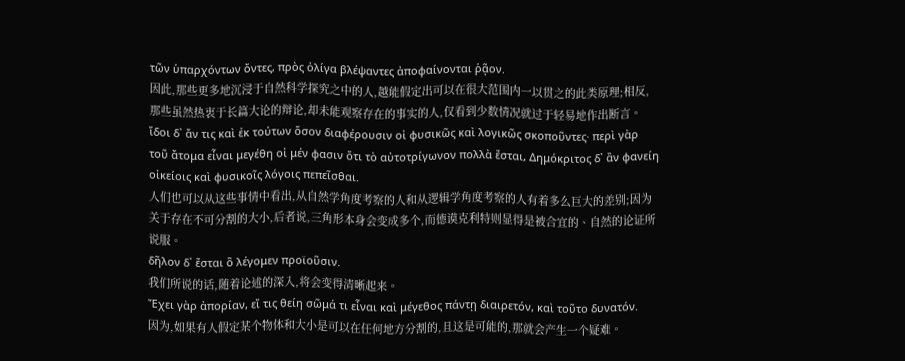τῶν ὑπαρχόντων ὄντες, πρὸς ὀλίγα βλέψαντες ἀποφαίνονται ῥᾷον.
因此,那些更多地沉浸于自然科学探究之中的人,越能假定出可以在很大范围内一以贯之的此类原理;相反,那些虽然热衷于长篇大论的辩论,却未能观察存在的事实的人,仅看到少数情况就过于轻易地作出断言。
ἴδοι δ᾿ ἄν τις καὶ ἐκ τούτων ὅσον διαφέρουσιν οἱ φυσικῶς καὶ λογικῶς σκοποῦντες· περὶ γὰρ τοῦ ἄτομα εἶναι μεγέθη οἱ μέν φασιν ὅτι τὸ αὐτοτρίγωνον πολλὰ ἔσται, Δημόκριτος δ᾿ ἂν φανείη οἰκείοις καὶ φυσικοῖς λόγοις πεπεῖσθαι.
人们也可以从这些事情中看出,从自然学角度考察的人和从逻辑学角度考察的人有着多么巨大的差别;因为关于存在不可分割的大小,后者说,三角形本身会变成多个,而德谟克利特则显得是被合宜的、自然的论证所说服。
δῆλον δ᾿ ἔσται ὃ λέγομεν προϊοῦσιν.
我们所说的话,随着论述的深入,将会变得清晰起来。
Ἔχει γὰρ ἀπορίαν, εἴ τις θείη σῶμά τι εἶναι καὶ μέγεθος πάντῃ διαιρετόν, καὶ τοῦτο δυνατόν.
因为,如果有人假定某个物体和大小是可以在任何地方分割的,且这是可能的,那就会产生一个疑难。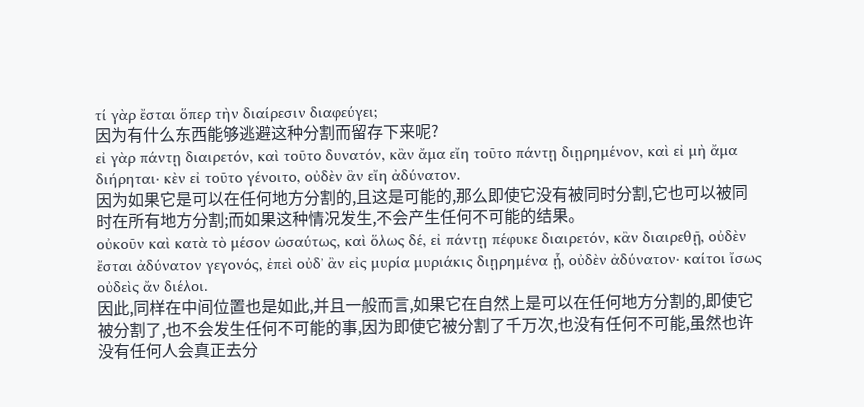τί γὰρ ἔσται ὅπερ τὴν διαίρεσιν διαφεύγει;
因为有什么东西能够逃避这种分割而留存下来呢?
εἰ γὰρ πάντῃ διαιρετόν, καὶ τοῦτο δυνατόν, κἂν ἄμα εἴη τοῦτο πάντῃ διῃρημένον, καὶ εἰ μὴ ἄμα διήρηται· κὲν εἰ τοῦτο γένοιτο, οὐδὲν ἂν εἴη ἀδύνατον.
因为如果它是可以在任何地方分割的,且这是可能的,那么即使它没有被同时分割,它也可以被同时在所有地方分割;而如果这种情况发生,不会产生任何不可能的结果。
οὐκοῦν καὶ κατὰ τὸ μέσον ὡσαύτως, καὶ ὅλως δέ, εἰ πάντῃ πέφυκε διαιρετόν, κἂν διαιρεθῇ, οὐδὲν ἔσται ἀδύνατον γεγονός, ἐπεὶ οὐδ᾿ ἂν εἰς μυρία μυριάκις διῃρημένα ᾗ, οὐδὲν ἀδύνατον· καίτοι ἴσως οὐδεὶς ἄν διέλοι.
因此,同样在中间位置也是如此,并且一般而言,如果它在自然上是可以在任何地方分割的,即使它被分割了,也不会发生任何不可能的事,因为即使它被分割了千万次,也没有任何不可能,虽然也许没有任何人会真正去分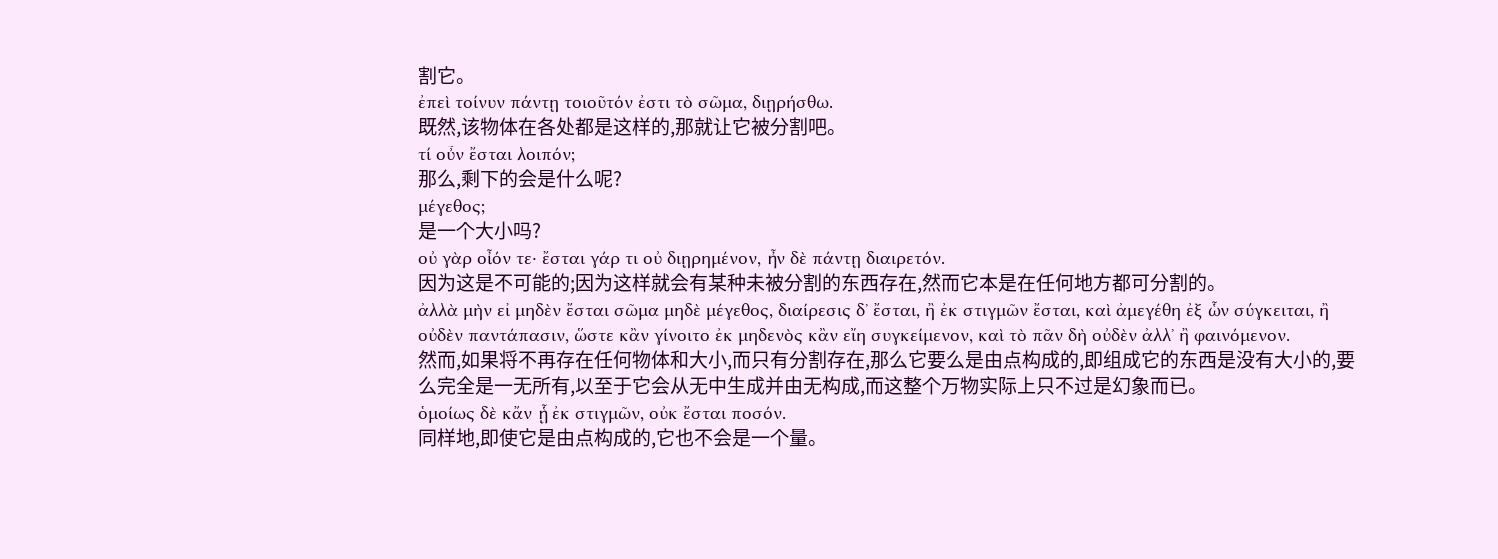割它。
ἐπεὶ τοίνυν πάντῃ τοιοῦτόν ἐστι τὸ σῶμα, διῃρήσθω.
既然,该物体在各处都是这样的,那就让它被分割吧。
τί οὖν ἔσται λοιπόν;
那么,剩下的会是什么呢?
μέγεθος;
是一个大小吗?
οὐ γὰρ οἶόν τε· ἔσται γάρ τι οὐ διῃρημένον, ἦν δὲ πάντῃ διαιρετόν.
因为这是不可能的;因为这样就会有某种未被分割的东西存在,然而它本是在任何地方都可分割的。
ἀλλὰ μὴν εἰ μηδὲν ἔσται σῶμα μηδὲ μέγεθος, διαίρεσις δ᾿ ἔσται, ἢ ἐκ στιγμῶν ἔσται, καὶ ἀμεγέθη ἐξ ὧν σύγκειται, ἢ οὐδὲν παντάπασιν, ὥστε κἂν γίνοιτο ἐκ μηδενὸς κἂν εἴη συγκείμενον, καὶ τὸ πᾶν δὴ οὐδὲν ἀλλ᾿ ἢ φαινόμενον.
然而,如果将不再存在任何物体和大小,而只有分割存在,那么它要么是由点构成的,即组成它的东西是没有大小的,要么完全是一无所有,以至于它会从无中生成并由无构成,而这整个万物实际上只不过是幻象而已。
ὁμοίως δὲ κἄν ᾗ ἐκ στιγμῶν, οὐκ ἔσται ποσόν.
同样地,即使它是由点构成的,它也不会是一个量。